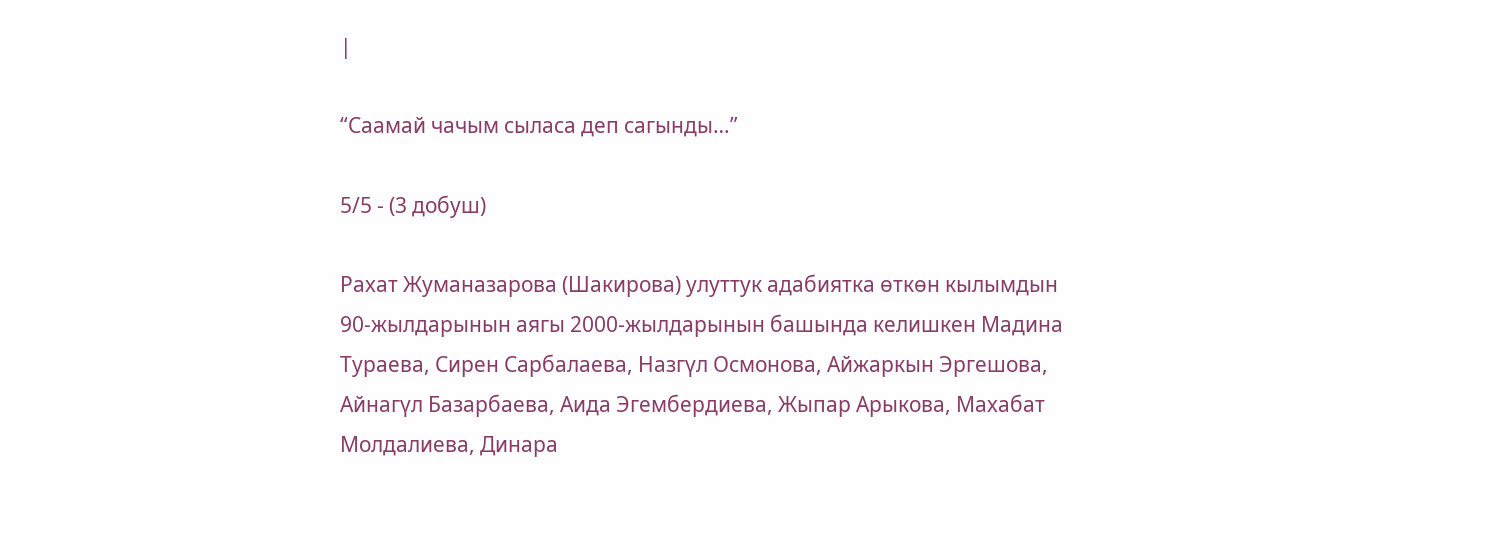|

“Саамай чачым сыласа деп сагынды…”

5/5 - (3 добуш)

Рахат Жуманазарова (Шакирова) улуттук адабиятка өткөн кылымдын 90-жылдарынын аягы 2000-жылдарынын башында келишкен Мадина Тураева, Сирен Сарбалаева, Назгүл Осмонова, Айжаркын Эргешова, Айнагүл Базарбаева, Аида Эгембердиева, Жыпар Арыкова, Махабат Молдалиева, Динара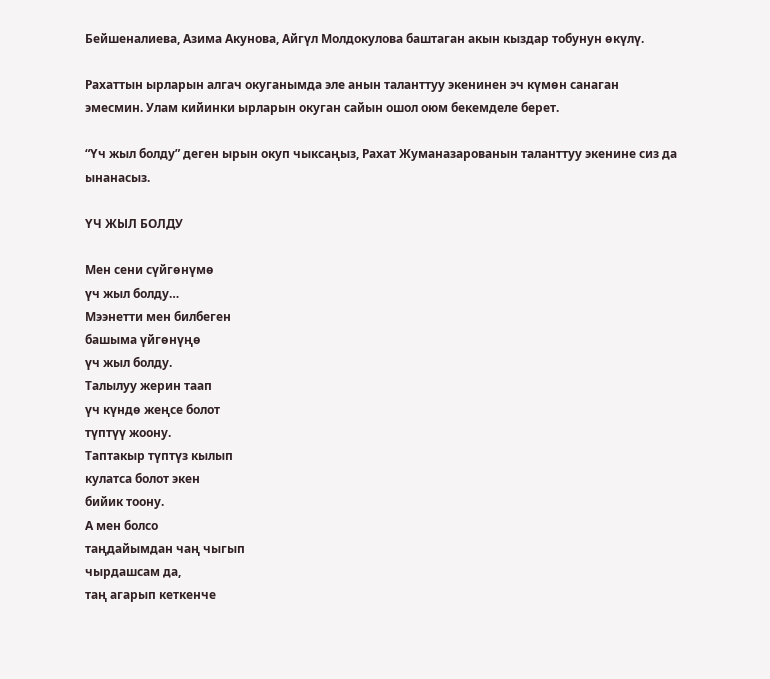Бейшеналиева, Азима Акунова, Айгүл Молдокулова баштаган акын кыздар тобунун өкүлү.

Рахаттын ырларын алгач окуганымда эле анын таланттуу экенинен эч күмөн санаган эмесмин. Улам кийинки ырларын окуган сайын ошол оюм бекемделе берет.

“Үч жыл болду” деген ырын окуп чыксаңыз, Рахат Жуманазарованын таланттуу экенине сиз да ынанасыз.

ҮЧ ЖЫЛ БОЛДУ

Мен сени сүйгөнүмө
үч жыл болду…
Мээнетти мен билбеген
башыма үйгөнүңө
үч жыл болду.
Талылуу жерин таап
үч күндө жеңсе болот
түптүү жоону.
Таптакыр түптүз кылып
кулатса болот экен
бийик тоону.
А мен болсо
таңдайымдан чаң чыгып
чырдашсам да,
таң агарып кеткенче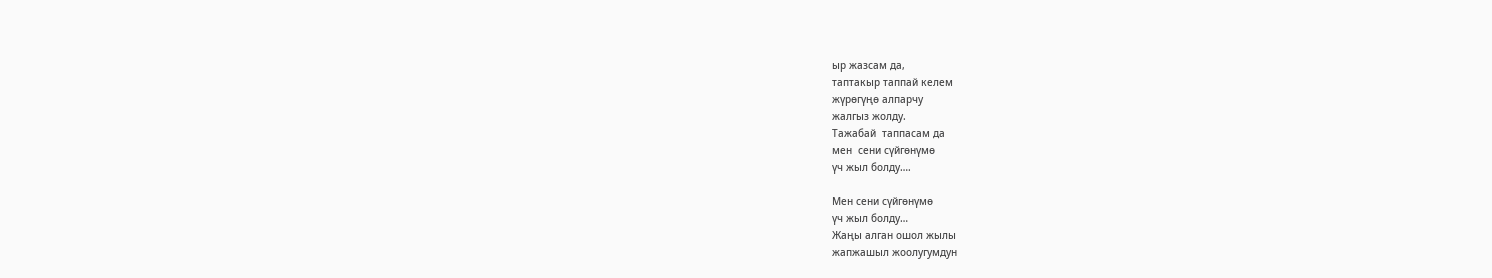ыр жазсам да,
таптакыр таппай келем
жүрөгүңө алпарчу
жалгыз жолду.
Тажабай  таппасам да
мен  сени сүйгөнүмө
үч жыл болду….

Мен сени сүйгөнүмө
үч жыл болду…
Жаңы алган ошол жылы
жапжашыл жоолугумдун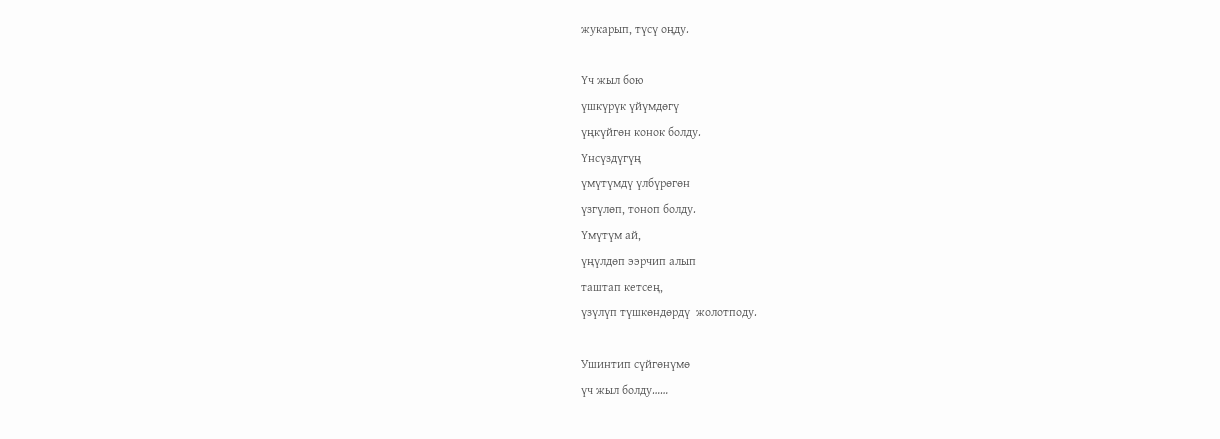жукарып, түсү оңду.

Үч жыл бою
үшкүрүк үйүмдөгү
үңкүйгөн конок болду.
Үнсүздүгүң
үмүтүмдү үлбүрөгөн
үзгүлөп, тоноп болду.
Үмүтүм ай,
үңүлдөп ээрчип алып
таштап кетсең,
үзүлүп түшкөндөрдү  жолотподу.

Ушинтип сүйгөнүмө
үч жыл болду……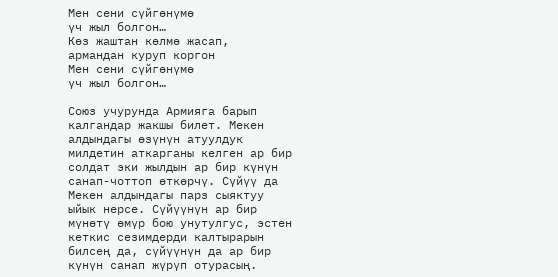Мен сени сүйгөнүмө
үч жыл болгон…
Көз жаштан көлмө жасап,
армандан куруп коргон
Мен сени сүйгөнүмө
үч жыл болгон…

Союз учурунда Армияга барып калгандар жакшы билет. Мекен алдындагы өзүнүн атуулдук милдетин аткарганы келген ар бир солдат эки жылдын ар бир күнүн санап-чоттоп өткөрчү. Сүйүү да Мекен алдындагы парз сыяктуу ыйык нерсе. Сүйүүнүн ар бир мүнөтү өмүр бою унутулгус, эстен кеткис сезимдерди калтырарын билсең да, сүйүүнүн да ар бир күнүн санап жүрүп отурасың.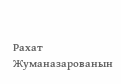Рахат Жуманазарованын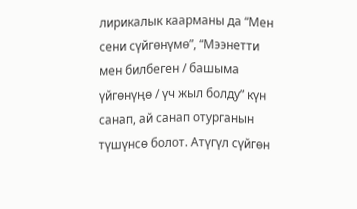лирикалык каарманы да “Мен сени сүйгөнүмө”, “Мээнетти мен билбеген / башыма үйгөнүңө / үч жыл болду” күн санап, ай санап отурганын түшүнсө болот. Атүгүл сүйгөн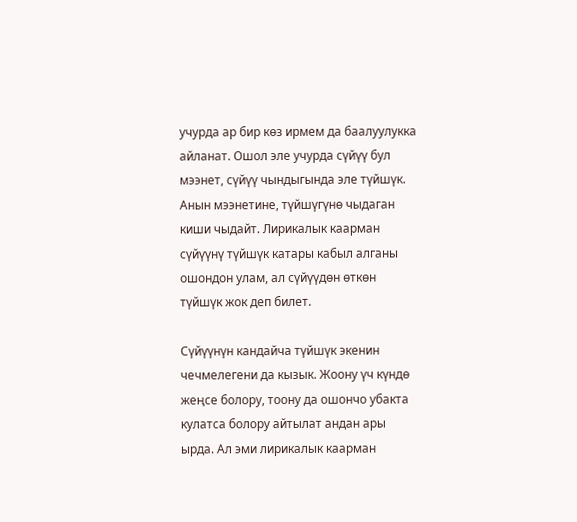учурда ар бир көз ирмем да баалуулукка айланат. Ошол эле учурда сүйүү бул мээнет, сүйүү чындыгында эле түйшүк. Анын мээнетине, түйшүгүнө чыдаган киши чыдайт. Лирикалык каарман сүйүүнү түйшүк катары кабыл алганы ошондон улам, ал сүйүүдөн өткөн түйшүк жок деп билет.

Сүйүүнүн кандайча түйшүк экенин чечмелегени да кызык. Жоону үч күндө жеңсе болору, тоону да ошончо убакта кулатса болору айтылат андан ары ырда. Ал эми лирикалык каарман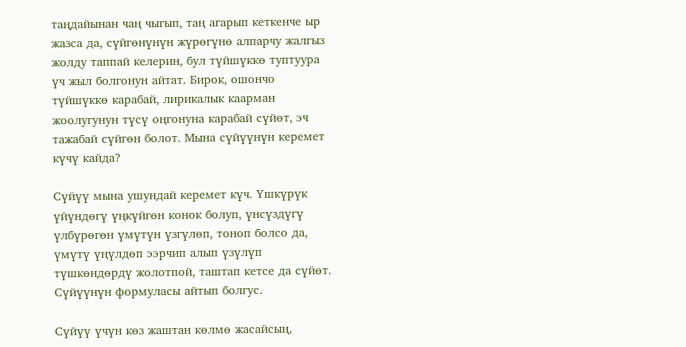таңдайынан чаң чыгып, таң агарып кеткенче ыр жазса да, сүйгөнүнүн жүрөгүнө алпарчу жалгыз жолду таппай келерин, бул түйшүккө туптуура үч жыл болгонун айтат. Бирок, ошончо түйшүккө карабай, лирикалык каарман жоолугунун түсү оңгонуна карабай сүйөт, эч тажабай сүйгөн болот. Мына сүйүүнүн керемет күчү кайда?

Сүйүү мына ушундай керемет күч. Үшкүрүк үйүндөгү үңкүйгөн конок болуп, үнсүздүгү үлбүрөгөн үмүтүн үзгүлөп, тоноп болсо да, үмүтү үңүлдөп ээрчип алып үзүлүп түшкөндөрдү жолотпой, таштап кетсе да сүйөт. Сүйүүнүн формуласы айтып болгус.

Сүйүү үчүн көз жаштан көлмө жасайсың,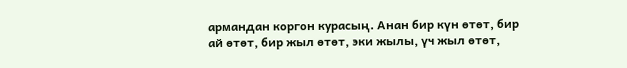армандан коргон курасың. Анан бир күн өтөт, бир ай өтөт, бир жыл өтөт, эки жылы, үч жыл өтөт,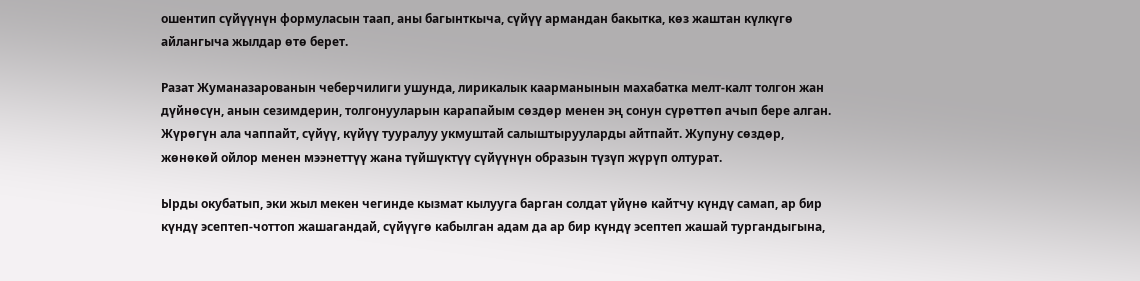ошентип сүйүүнүн формуласын таап, аны багынткыча, сүйүү армандан бакытка, көз жаштан күлкүгө айлангыча жылдар өтө берет.

Разат Жуманазарованын чеберчилиги ушунда, лирикалык каарманынын махабатка мелт-калт толгон жан дүйнөсүн, анын сезимдерин, толгонууларын карапайым сөздөр менен эң сонун сүрөттөп ачып бере алган. Жүрөгүн ала чаппайт, сүйүү, күйүү тууралуу укмуштай салыштырууларды айтпайт. Жупуну сөздөр, жөнөкөй ойлор менен мээнеттүү жана түйшүктүү сүйүүнүн образын түзүп жүрүп олтурат.

Ырды окубатып, эки жыл мекен чегинде кызмат кылууга барган солдат үйүнө кайтчу күндү самап, ар бир күндү эсептеп-чоттоп жашагандай, сүйүүгө кабылган адам да ар бир күндү эсептеп жашай тургандыгына,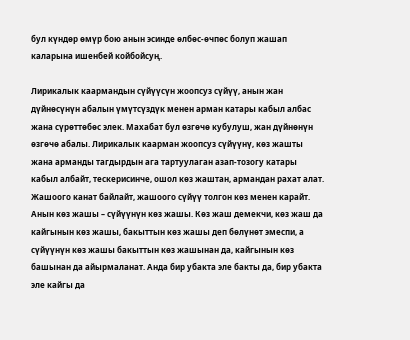бул күндөр өмүр бою анын эсинде өлбөс-өчпөс болуп жашап каларына ишенбей койбойсуң.

Лирикалык каармандын сүйүүсүн жоопсуз сүйүү, анын жан дүйнөсүнүн абалын үмүтсүздүк менен арман катары кабыл албас жана сүрөттөбөс элек. Махабат бул өзгөчө кубулуш, жан дүйнөнүн өзгөчө абалы. Лирикалык каарман жоопсуз сүйүүнү, көз жашты жана арманды тагдырдын ага тартуулаган азап-тозогу катары кабыл албайт, тескерисинче, ошол көз жаштан, армандан рахат алат. Жашоого канат байлайт, жашоого сүйүү толгон көз менен карайт. Анын көз жашы – сүйүүнүн көз жашы. Көз жаш демекчи, көз жаш да кайгынын көз жашы, бакыттын көз жашы деп бөлүнөт эмеспи, а сүйүүнүн көз жашы бакыттын көз жашынан да, кайгынын көз башынан да айырмаланат. Анда бир убакта эле бакты да, бир убакта эле кайгы да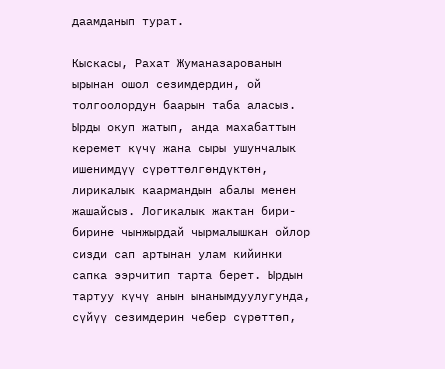даамданып турат.

Кыскасы, Рахат Жуманазарованын ырынан ошол сезимдердин, ой толгоолордун баарын таба аласыз. Ырды окуп жатып, анда махабаттын керемет күчү жана сыры ушунчалык ишенимдүү сүрөттөлгөндүктөн, лирикалык каармандын абалы менен жашайсыз. Логикалык жактан бири-бирине чынжырдай чырмалышкан ойлор сизди сап артынан улам кийинки сапка ээрчитип тарта берет. Ырдын тартуу күчү анын ынанымдуулугунда, сүйүү сезимдерин чебер сүрөттөп,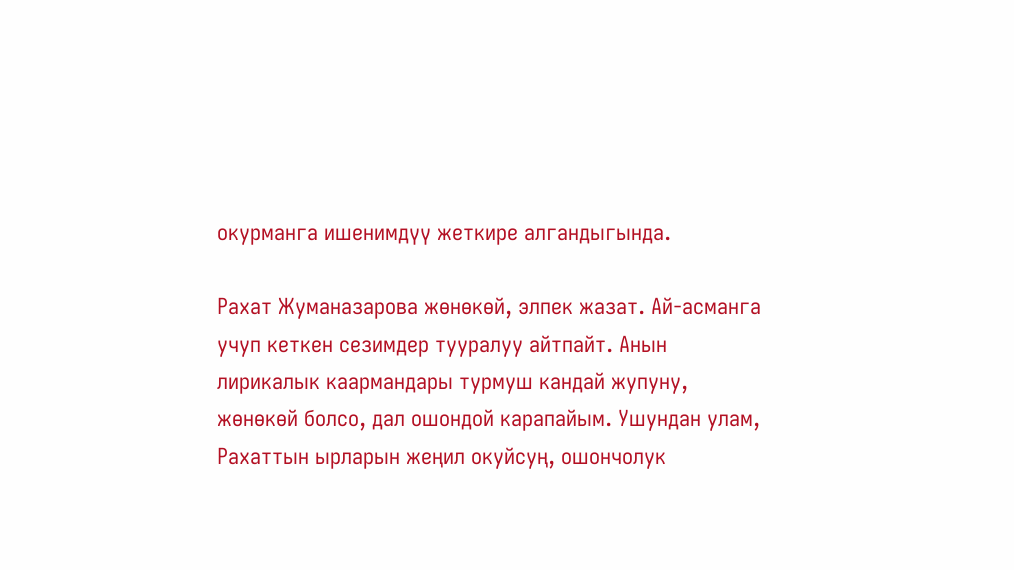окурманга ишенимдүү жеткире алгандыгында.

Рахат Жуманазарова жөнөкөй, элпек жазат. Ай-асманга учуп кеткен сезимдер тууралуу айтпайт. Анын лирикалык каармандары турмуш кандай жупуну, жөнөкөй болсо, дал ошондой карапайым. Ушундан улам, Рахаттын ырларын жеңил окуйсуң, ошончолук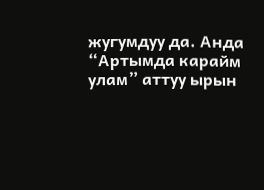жугумдуу да. Анда “Артымда карайм улам” аттуу ырын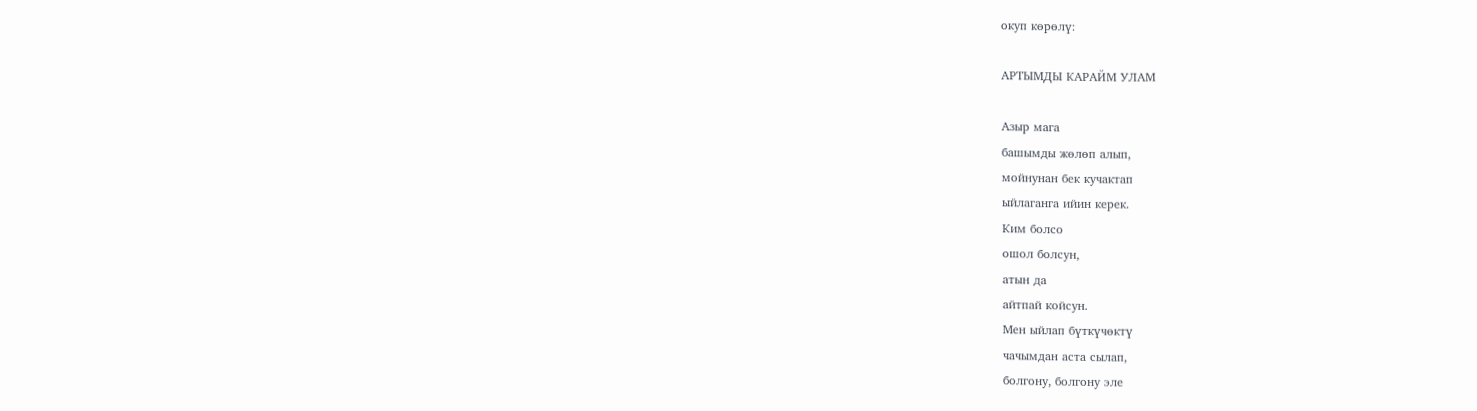окуп көрөлү:

АРТЫМДЫ КАРАЙМ УЛАМ

Азыр мага
башымды жөлөп алып,
мойнунан бек кучактап
ыйлаганга ийин керек.
Ким болсо
ошол болсун,
атын да
айтпай койсун.
Мен ыйлап бүткүчөктү
чачымдан аста сылап,
болгону, болгону эле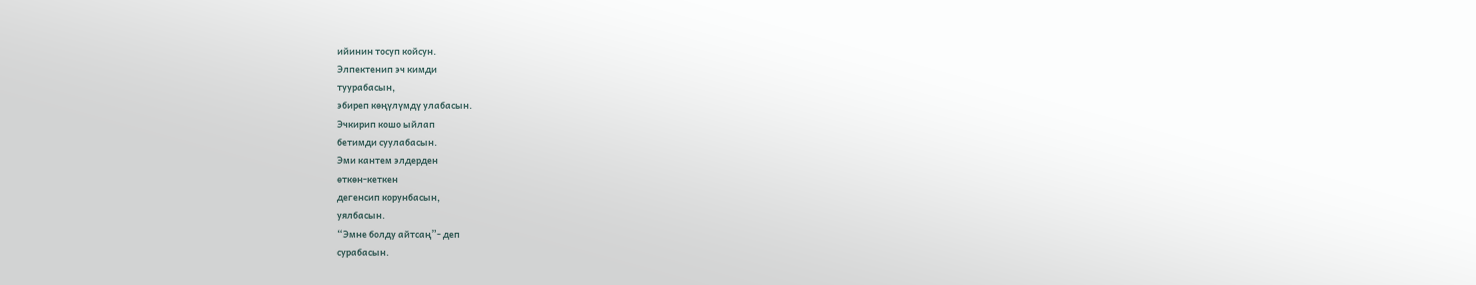ийинин тосуп койсун.
Элпектенип эч кимди
туурабасын,
эбиреп көңүлүмдү улабасын.
Эчкирип кошо ыйлап
бетимди суулабасын.
Эми кантем элдерден
өткөн-кеткен
дегенсип корунбасын,
уялбасын.
“Эмне болду айтсаң”- деп
сурабасын.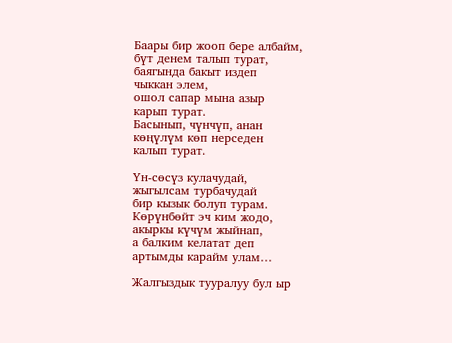Баары бир жооп бере албайм,
бүт денем талып турат,
баягында бакыт издеп
чыккан элем,
ошол сапар мына азыр
карып турат.
Басынып, чүнчүп, анан
көңүлүм көп нерседен
калып турат.

Үн-сөсүз кулачудай,
жыгылсам турбачудай
бир кызык болуп турам.
Көрүнбөйт эч ким жодо,
акыркы күчүм жыйнап,
а балким келатат деп
артымды карайм улам…

Жалгыздык тууралуу бул ыр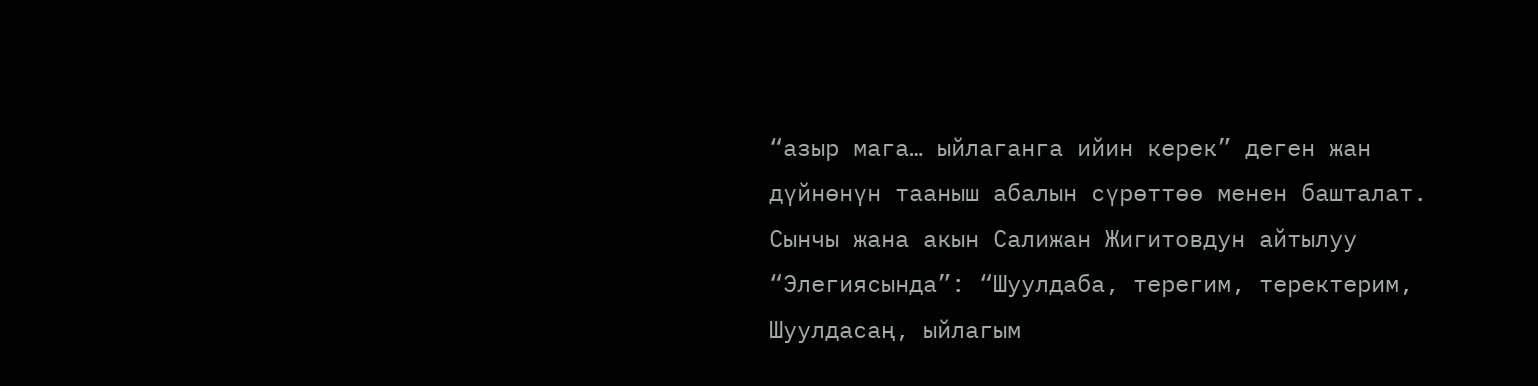“азыр мага… ыйлаганга ийин керек” деген жан дүйнөнүн тааныш абалын сүрөттөө менен башталат. Сынчы жана акын Салижан Жигитовдун айтылуу “Элегиясында”: “Шуулдаба, терегим, теректерим, Шуулдасаң, ыйлагым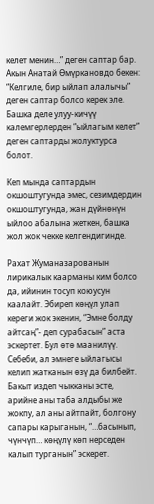келет менин…” деген саптар бар. Акын Анатай Өмүркановдо бекен: “Келгиле, бир ыйлап алалычы” деген саптар болсо керек эле. Башка деле улуу-кичүү калемгерлерден “ыйлагым келет” деген саптарды жолуктурса болот.

Кеп мында саптардын окшоштугунда эмес, сезимдердин окшоштугунда, жан дүйнөнүн ыйлоо абалына жеткен, башка жол жок чекке келгендигинде.

Рахат Жуманазарованын лирикалык каарманы ким болсо да, ийинин тосуп коюусун каалайт. Эбиреп көңүл улап кереги жок экенин, “Эмне болду айтсаң”- деп сурабасын” аста эскертет. Бул өтө маанилүү. Себеби, ал эмнеге ыйлагысы келип жатканын өзү да билбейт. Бакыт издеп чыкканы эсте, арийне аны таба алдыбы же жокпу, ал аны айтпайт, болгону сапары карыганын, “…басынып, чүнчүп… көңүлү көп нерседен калып турганын” эскерет.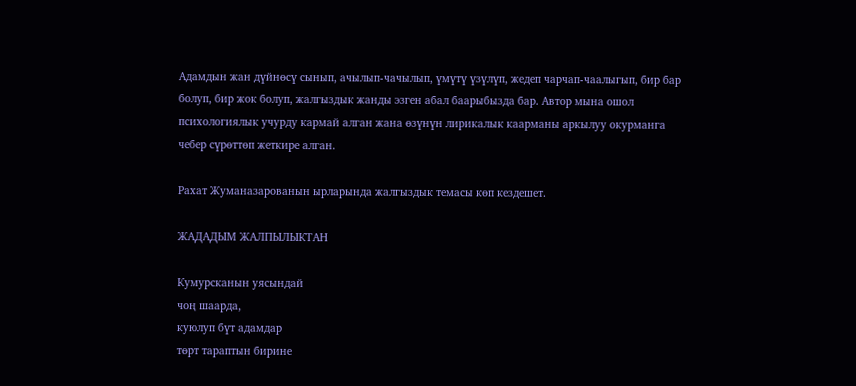Адамдын жан дүйнөсү сынып, ачылып-чачылып, үмүтү үзүлүп, жедеп чарчап-чаалыгып, бир бар болуп, бир жок болуп, жалгыздык жанды эзген абал баарыбызда бар. Автор мына ошол психологиялык учурду кармай алган жана өзүнүн лирикалык каарманы аркылуу окурманга чебер сүрөттөп жеткире алган.

Рахат Жуманазарованын ырларында жалгыздык темасы көп кездешет.

ЖАДАДЫМ ЖАЛПЫЛЫКТАН

Кумурсканын уясындай
чоң шаарда,
куюлуп бүт адамдар
төрт тараптын бирине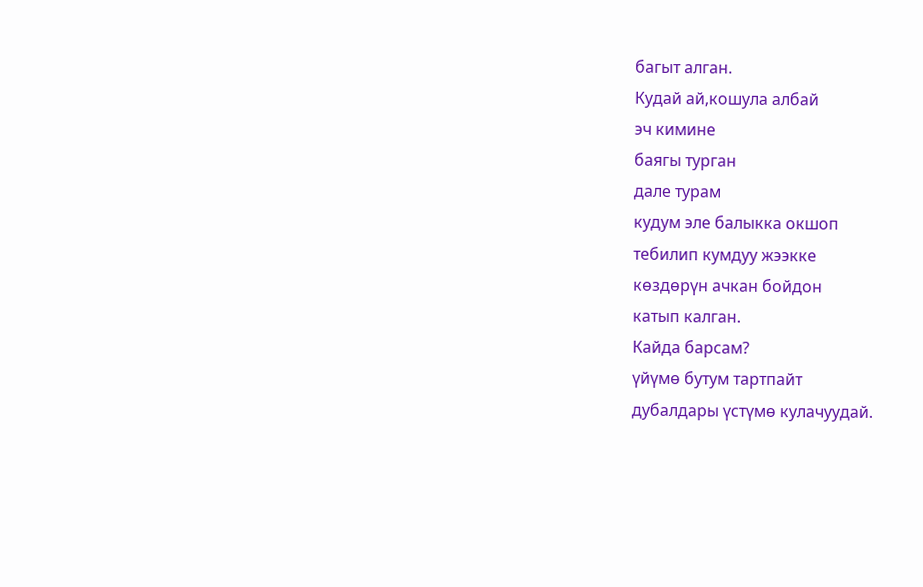багыт алган.
Кудай ай,кошула албай
эч кимине
баягы турган
дале турам
кудум эле балыкка окшоп
тебилип кумдуу жээкке
көздөрүн ачкан бойдон
катып калган.
Кайда барсам?
үйүмө бутум тартпайт
дубалдары үстүмө кулачуудай.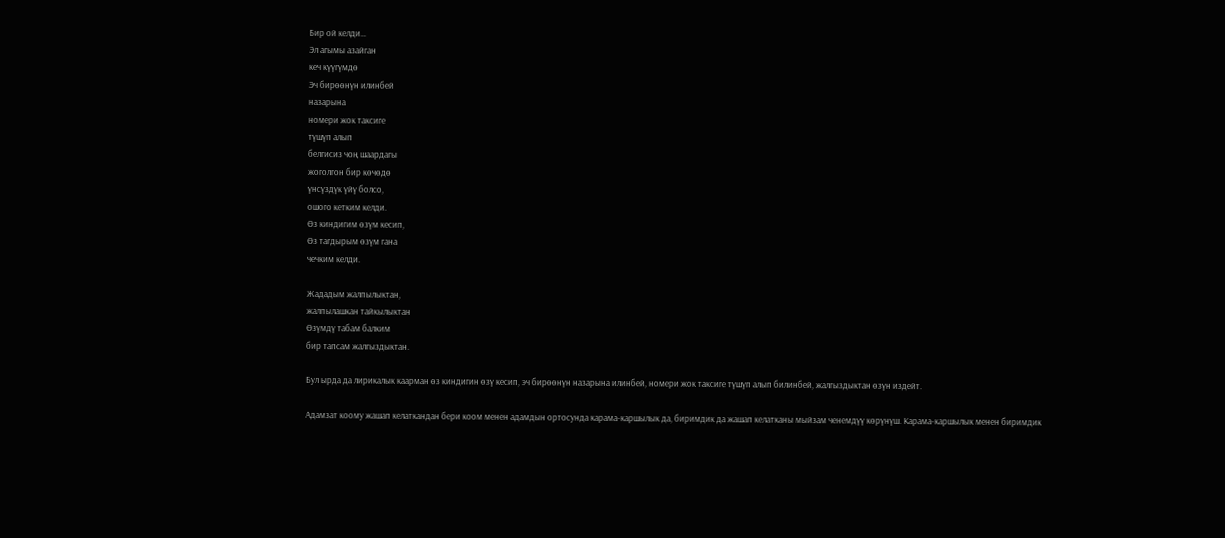Бир ой келди…
Эл агымы азайган
кеч күүгүмдө
Эч бирөөнүн илинбей
назарына
номери жок таксиге
түшүп алып
белгисиз чоң шаардагы
жоголгон бир көчөдө
үнсүздүк үйү болсо,
ошого кетким келди.
Өз киндигим өзүм кесип,
Өз тагдырым өзүм гана
чечким келди.

Жададым жалпылыктан,
жалпылашкан тайкылыктан
Өзүмдү табам балким
бир тапсам жалгыздыктан.

Бул ырда да лирикалык каарман өз киндигин өзү кесип, эч бирөөнүн назарына илинбей, номери жок таксиге түшүп алып билинбей, жалгыздыктан өзүн издейт.

Адамзат коому жашап келаткандан бери коом менен адамдын ортосунда карама-каршылык да, биримдик да жашап келатканы мыйзам ченемдүү көрүнүш. Карама-каршылык менен биримдик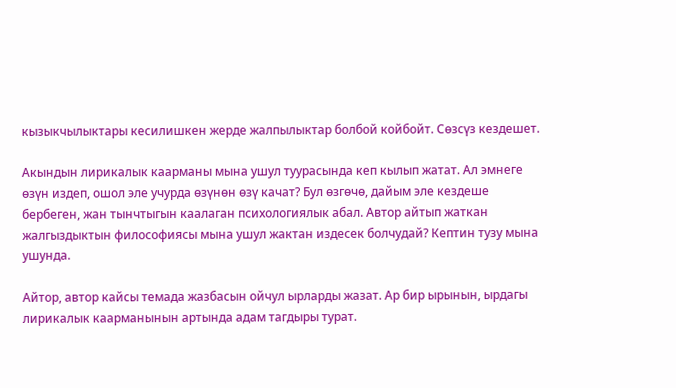кызыкчылыктары кесилишкен жерде жалпылыктар болбой койбойт. Сөзсүз кездешет.

Акындын лирикалык каарманы мына ушул туурасында кеп кылып жатат. Ал эмнеге өзүн издеп, ошол эле учурда өзүнөн өзү качат? Бул өзгөчө, дайым эле кездеше бербеген, жан тынчтыгын каалаган психологиялык абал. Автор айтып жаткан жалгыздыктын философиясы мына ушул жактан издесек болчудай? Кептин тузу мына ушунда.

Айтор, автор кайсы темада жазбасын ойчул ырларды жазат. Ар бир ырынын, ырдагы лирикалык каарманынын артында адам тагдыры турат.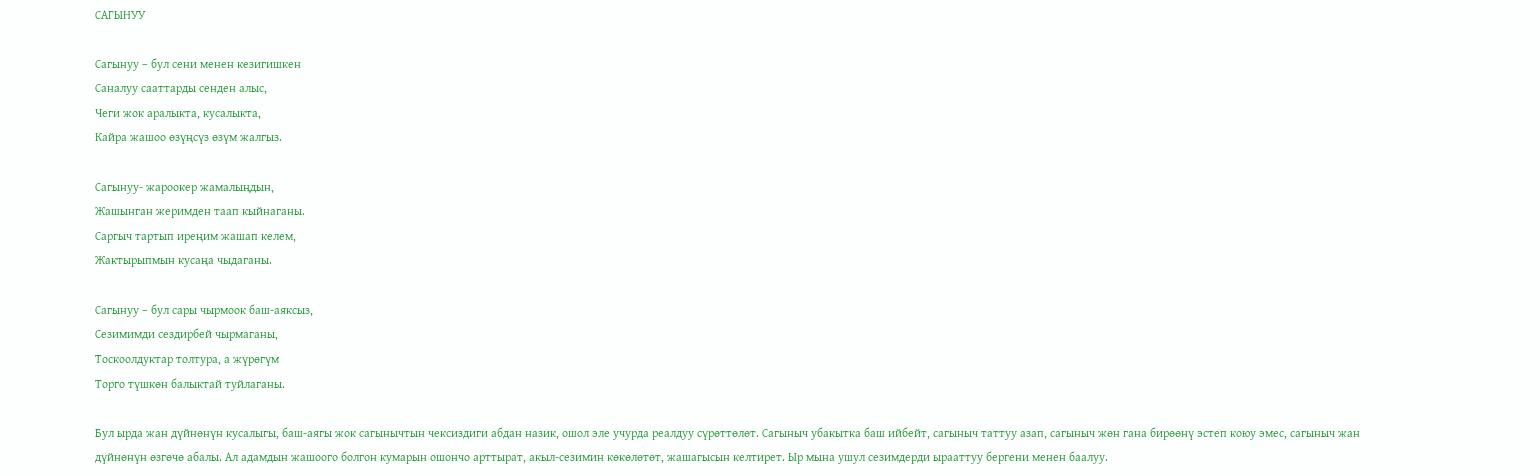САГЫНУУ

Сагынуу – бул сени менен кезигишкен
Саналуу сааттарды сенден алыс,
Чеги жок аралыкта, кусалыкта,
Кайра жашоо өзүңсүз өзүм жалгыз.

Сагынуу- жароокер жамалыңдын,
Жашынган жеримден таап кыйнаганы.
Саргыч тартып иреңим жашап келем,
Жактырыпмын кусаңа чыдаганы.

Сагынуу – бул сары чырмоок баш-аяксыз,
Сезимимди сездирбей чырмаганы,
Тоскоолдуктар толтура, а жүрөгүм
Торго түшкөн балыктай туйлаганы.

Бул ырда жан дүйнөнүн кусалыгы, баш-аягы жок сагынычтын чексиздиги абдан назик, ошол эле учурда реалдуу сүрөттөлөт. Сагыныч убакытка баш ийбейт, сагыныч таттуу азап, сагыныч жөн гана бирөөнү эстеп коюу эмес, сагыныч жан дүйнөнүн өзгөчө абалы. Ал адамдын жашоого болгон кумарын ошончо арттырат, акыл-сезимин көкөлөтөт, жашагысын келтирет. Ыр мына ушул сезимдерди ырааттуу бергени менен баалуу.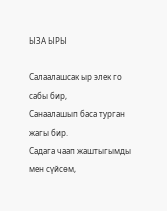ЫЗА ЫРЫ

Салаалашсак ыр элек го сабы бир,
Санаалашып баса турган жагы бир.
Садага чаап жаштыгымды мен сүйсөм,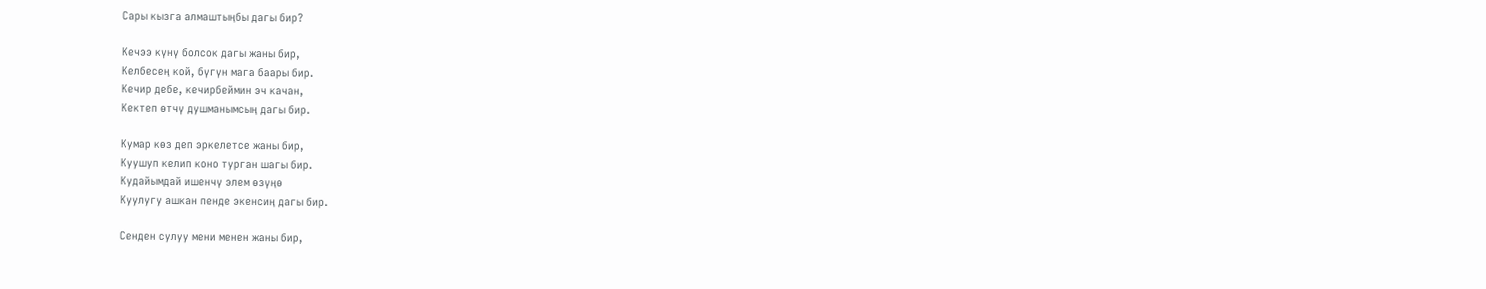Сары кызга алмаштыңбы дагы бир?

Кечээ күнү болсок дагы жаны бир,
Келбесең кой, бүгүн мага баары бир.
Кечир дебе, кечирбеймин эч качан,
Кектеп өтчү душманымсың дагы бир.

Кумар көз деп эркелетсе жаны бир,
Куушуп келип коно турган шагы бир.
Кудайымдай ишенчү элем өзүңө
Куулугу ашкан пенде экенсиң дагы бир.

Сенден сулуу мени менен жаны бир,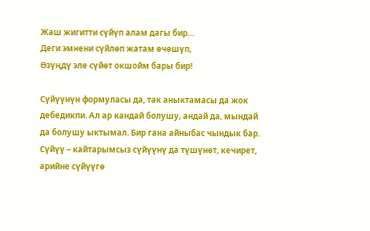Жаш жигитти сүйүп алам дагы бир…
Деги эмнени сүйлөп жатам өчөшүп,
Өзүңдү эле сүйөт окшойм бары бир!

Сүйүүнүн формуласы да, так аныктамасы да жок дебедикпи. Ал ар кандай болушу, андай да, мындай да болушу ыктымал. Бир гана айныбас чындык бар. Сүйүү – кайтарымсыз сүйүүнү да түшүнөт, кечирет, арийне сүйүүгө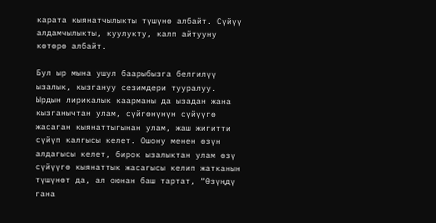карата кыянатчылыкты түшүнө албайт. Сүйүү алдамчылыкты, куулукту, калп айтууну көтөрө албайт.

Бул ыр мына ушул баарыбызга белгилүү ызалык, кызгануу сезимдери тууралуу. Ырдын лирикалык каарманы да ызадан жана кызганычтан улам, сүйгөнүнүн сүйүүгө жасаган кыянаттыгынан улам, жаш жигитти сүйүп калгысы келет. Ошону менен өзүн алдагысы келет, бирок ызалыктан улам өзү сүйүүгө кыянаттык жасагысы келип жатканын түшүнөт да, ал оюнан баш тартат, “Өзүңдү гана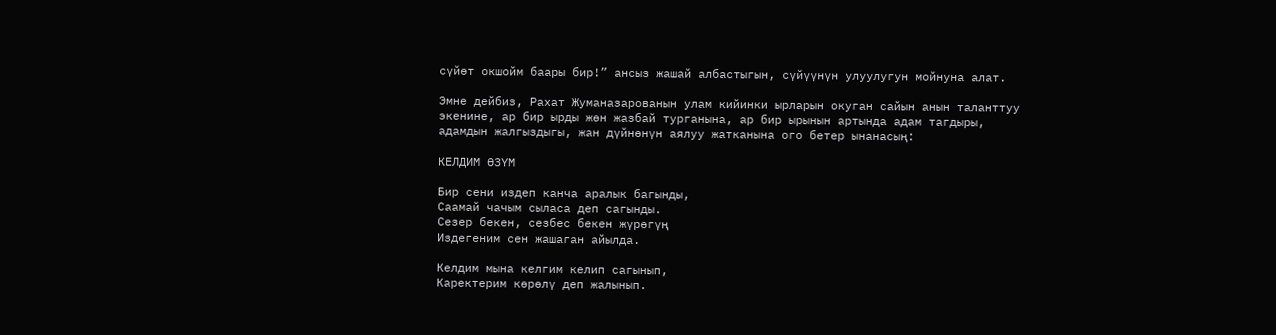сүйөт окшойм баары бир!” ансыз жашай албастыгын, сүйүүнүн улуулугун мойнуна алат.

Эмне дейбиз, Рахат Жуманазарованын улам кийинки ырларын окуган сайын анын таланттуу экенине, ар бир ырды жөн жазбай турганына, ар бир ырынын артында адам тагдыры, адамдын жалгыздыгы, жан дүйнөнүн аялуу жатканына ого бетер ынанасың:

КЕЛДИМ ӨЗҮМ

Бир сени издеп канча аралык багынды,
Саамай чачым сыласа деп сагынды.
Сезер бекен, сезбес бекен жүрөгүң
Издегеним сен жашаган айылда.

Келдим мына келгим келип сагынып,
Каректерим көрөлү деп жалынып.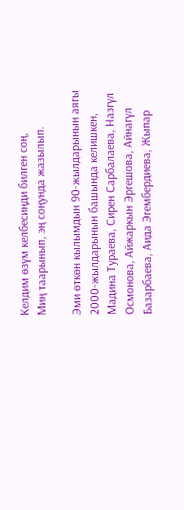Келдим өзүм келбесиңди билген соң,
Миң таарынып, эң соңунда жазылып.

Эми өткөн кылымдын 90-жылдарынын аягы 2000-жылдарынын башында келишкен, Мадина Тураева, Сирен Сарбалаева, Назгүл Осмонова, Айжаркын Эргешова, Айнагүл Базарбаева, Аида Эгембердиева, Жыпар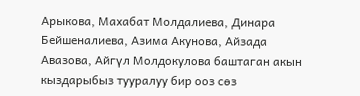Арыкова, Махабат Молдалиева, Динара Бейшеналиева, Азима Акунова, Айзада Авазова, Айгүл Молдокулова баштаган акын кыздарыбыз тууралуу бир ооз сөз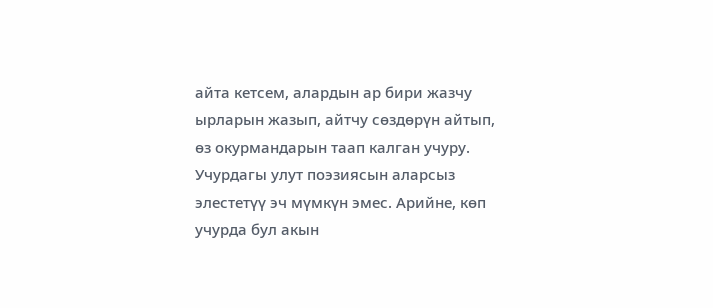айта кетсем, алардын ар бири жазчу ырларын жазып, айтчу сөздөрүн айтып, өз окурмандарын таап калган учуру. Учурдагы улут поэзиясын аларсыз элестетүү эч мүмкүн эмес. Арийне, көп учурда бул акын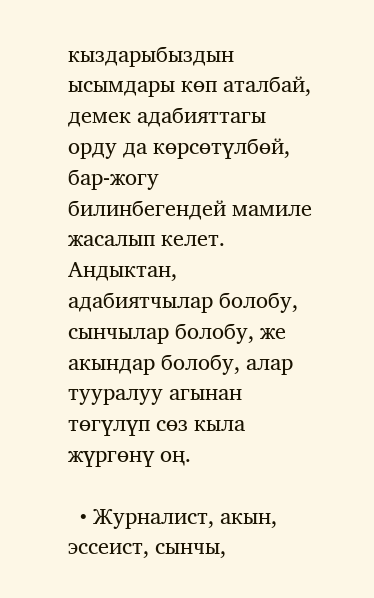кыздарыбыздын ысымдары көп аталбай, демек адабияттагы орду да көрсөтүлбөй, бар-жогу билинбегендей мамиле жасалып келет. Андыктан, адабиятчылар болобу, сынчылар болобу, же акындар болобу, алар тууралуу агынан төгүлүп сөз кыла жүргөнү оң.

  • Журналист, акын, эссеист, сынчы,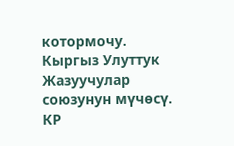котормочу. Кыргыз Улуттук Жазуучулар союзунун мүчөсү. КР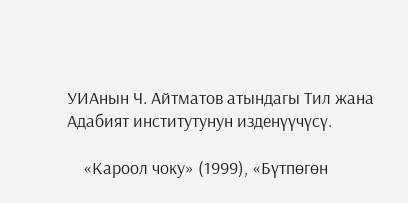УИАнын Ч. Айтматов атындагы Тил жана Адабият институтунун изденүүчүсү.

    «Кароол чоку» (1999), «Бүтпөгөн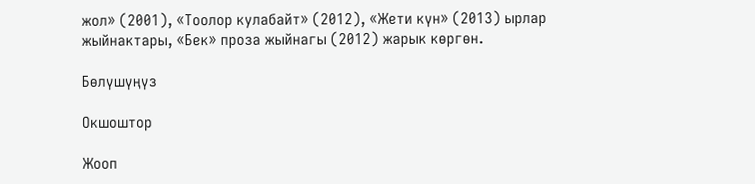жол» (2001), «Тоолор кулабайт» (2012), «Жети күн» (2013) ырлар жыйнактары, «Бек» проза жыйнагы (2012) жарык көргөн.

Бөлүшүңүз

Окшоштор

Жооп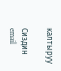калтыруу

Сиздин email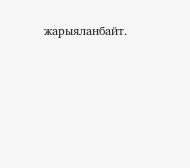жарыяланбайт.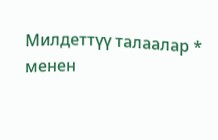Милдеттүү талаалар * менен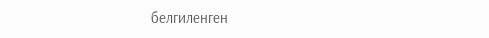белгиленген